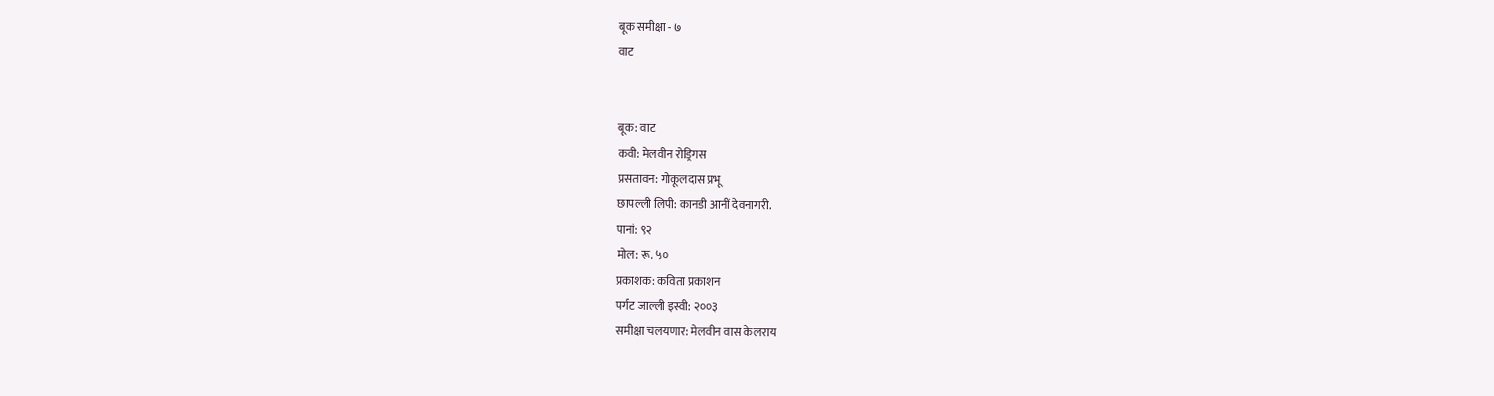बूक समीक्षा - ७
वाट


बूक: वाट
कवी: मेलवीन रोड्रिगस
प्रसतावन: गोकूलदास प्रभू
छापल्ली लिपी: कानडी आनीं देवनागरी.
पानां: ९२
मोल: रू. ५०
प्रकाशक: कविता प्रकाशन
पर्गट जाल्ली इस्वी: २००३
समीक्षा चलयणार: मेलवीन वास केलराय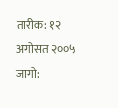तारीक: १२ अगोसत २००५
जागो: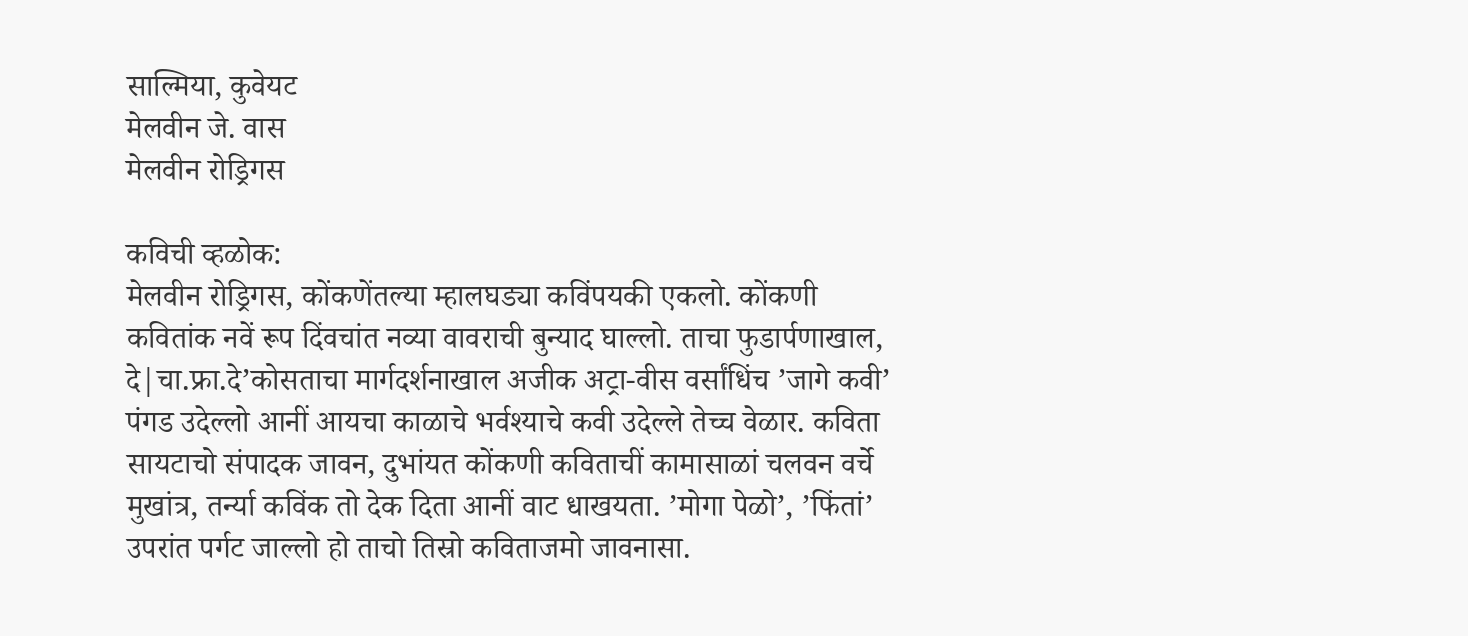साल्मिया, कुवेयट
मेलवीन जे. वास
मेलवीन रोड्रिगस

कविची व्हळोक:
मेलवीन रोड्रिगस, कोंकणेंतल्या म्हालघड्या कविंपयकी एकलो. कोंकणी कवितांक नवें रूप दिंवचांत नव्या वावराची बुन्याद घाल्लो. ताचा फुडार्पणाखाल, दे|चा.फ्रा.दे’कोसताचा मार्गदर्शनाखाल अजीक अट्रा-वीस वर्सांधिंच ’जागे कवी’ पंगड उदेल्लो आनीं आयचा काळाचे भर्वश्याचे कवी उदेल्ले तेच्च वेळार. कविता सायटाचो संपादक जावन, दुभांयत कोंकणी कविताचीं कामासाळां चलवन वर्चे मुखांत्र, तर्न्या कविंक तो देक दिता आनीं वाट धाखयता. ’मोगा पेळो’, ’फिंतां’ उपरांत पर्गट जाल्लो हो ताचो तिस्रो कविताजमो जावनासा.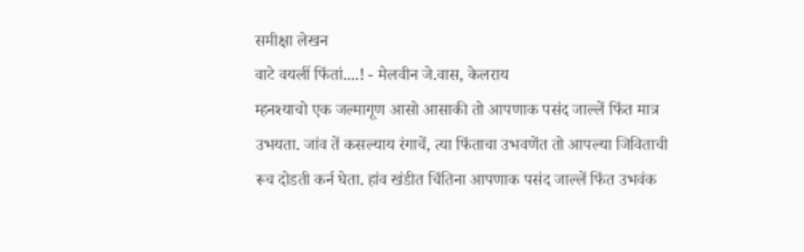समीक्षा लेखन
वाटे वयलीं फिंतां....! - मेलवीन जे.वास, केलराय
म्हनश्याचो एक जल्मागूण आसो आसाकी तो आपणाक पसंद जाल्लें फिंत मात्र उभयता. जांव तें कसल्याय रंगाचें, त्या फिंताचा उभवणेंत तो आपल्या जिविताची रूच दोडती कर्न घेता. हांव खंडीत चिंतिना आपणाक पसंद जाल्लें फिंत उभवंक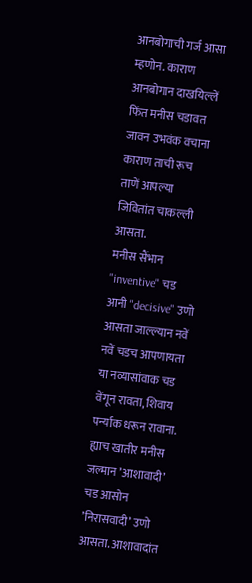आनबोगाची गर्ज आसा म्हणोन. काराण आनबोगान दाखयिल्लें फिंत मनीस चडावत जावन उभवंक वचाना काराण ताची रूच ताणें आपल्या जिवितांत चाकल्ली आसता.
मनीस सैंभान "inventive" चड आनी "decisive" उणो आसता जाल्ल्यान नवें नवें चडच आपणायता या नव्यासांवाक चड वेंगून रावता, शिवाय पर्न्याक धरून रावाना. ह्याच खातीर मनीस जल्मान ’आशावादी’ चड आसोन ’निरासवादी’ उणो आसता. आशावादांत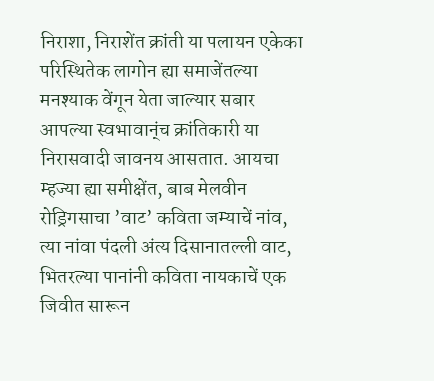निराशा, निराशेंत क्रांती या पलायन एकेका परिस्थितेक लागोन ह्या समाजेंतल्या मनश्याक वेंगून येता जाल्यार सबार आपल्या स्वभावान्ंच क्रांतिकारी या निरासवादी जावनय आसतात. आयचा म्हज्या ह्या समीक्षेंत, बाब मेलवीन रोड्रिगसाचा ’वाट’ कविता जम्याचें नांव, त्या नांवा पंदली अंत्य दिसानातल्ली वाट, भितरल्या पानांनी कविता नायकाचें एक जिवीत सारून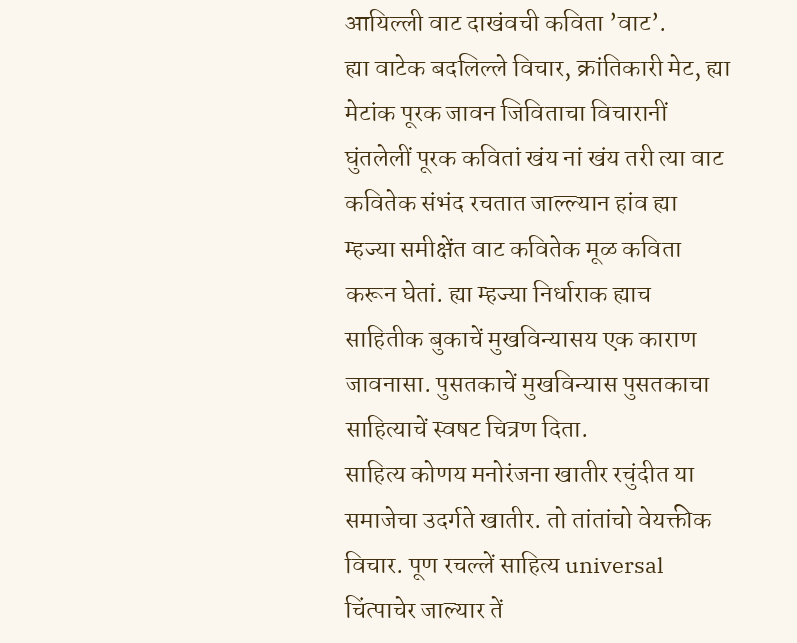आयिल्ली वाट दाखंवची कविता ’वाट’.
ह्या वाटेक बदलिल्ले विचार, क्रांतिकारी मेट, ह्या मेटांक पूरक जावन जिविताचा विचारानीं घुंतलेलीं पूरक कवितां खंय नां खंय तरी त्या वाट कवितेक संभंद रचतात जाल्ल्यान हांव ह्या म्हज्या समीक्षेंत वाट कवितेक मूळ कविता करून घेतां. ह्या म्हज्या निर्धाराक ह्याच साहितीक बुकाचें मुखविन्यासय एक काराण जावनासा. पुसतकाचें मुखविन्यास पुसतकाचा साहित्याचें स्वषट चित्रण दिता.
साहित्य कोणय मनोरंजना खातीर रचुंदीत या समाजेचा उदर्गते खातीर. तो तांतांचो वेयक्तीक विचार. पूण रचल्लें साहित्य universal चिंत्पाचेर जाल्यार तें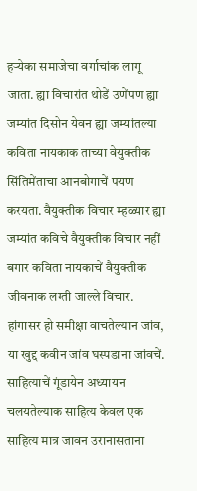हऱ्येका समाजेचा वर्गाचांक लागू जाता. ह्या विचारांत थोडें उणेंपण ह्या जम्यांत दिसोन येवन ह्या जम्यांतल्या कविता नायकाक ताच्या वेयुक्तीक सिंतिमेंताचा आनबोगाचें पयण करयता. वैयुक्तीक विचार म्हळ्यार ह्या जम्यांत कविचे वैयुक्तीक विचार नहीं बगार कविता नायकाचें वैयुक्तीक जीवनाक लग्ती जाल्ले विचार.
हांगासर हो समीक्षा वाचतेल्यान जांव, या खुद्द कवीन जांव घस्पडाना जांवचें. साहित्याचें गूंडायेन अध्यायन चलयतेल्याक साहित्य केवल एक साहित्य मात्र जावन उरानासताना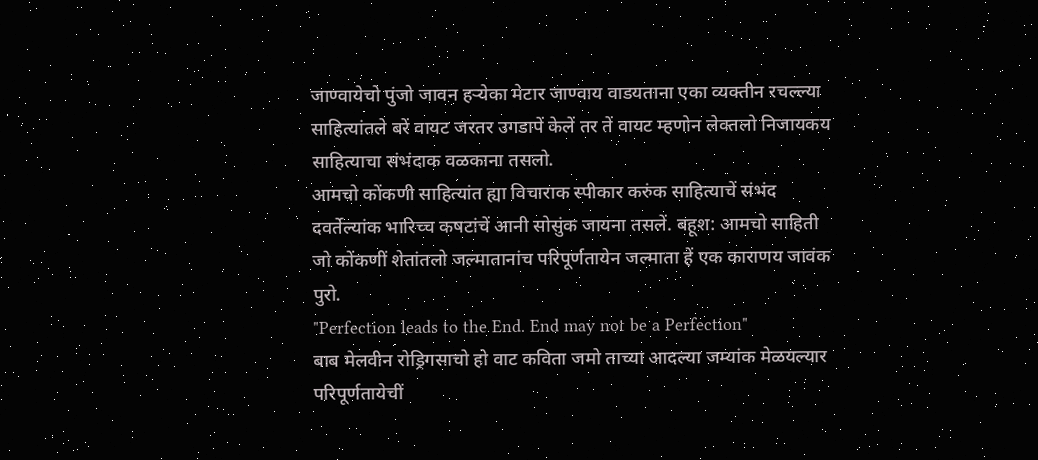जाण्वायेचो पुंजो जावन हऱ्येका मेटार जाण्वाय वाडयताना एका व्यक्तीन रचल्ल्या साहित्यांतले बरें वायट जरतर उगडापें केलें तर तें वायट म्हणोन लेक्तलो निजायकय साहित्याचा संभंदाक वळकाना तसलो.
आमचो कोंकणी साहित्यांत ह्या विचाराक स्पीकार करुंक साहित्याचें संभंद दवर्तेल्यांक भारिच्च कषटांचें आनी सोसुंक जायना तसलें. बहूश: आमचो साहिती जो कोंकणीं शेतांतलो जल्मातानांच परिपूर्णतायेन जल्माता हें एक काराणय जावंक पुरो.
"Perfection leads to the End. End may not be a Perfection"
बाब मेलवीन रोड्रिगसाचो हो वाट कविता जमो ताच्या आदल्या जम्यांक मेळयल्यार परिपूर्णतायेचीं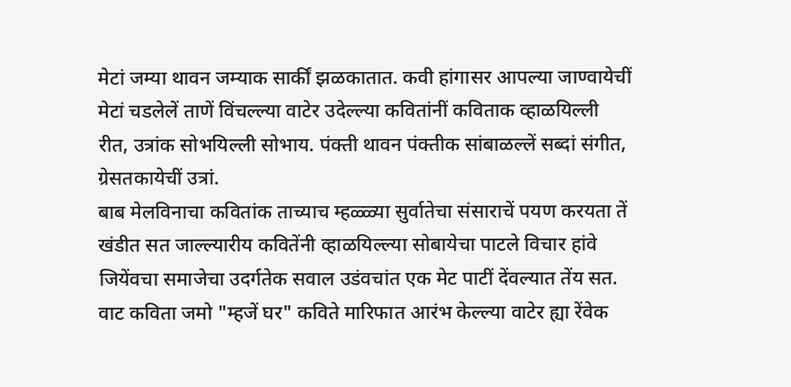मेटां जम्या थावन जम्याक सार्कीं झळकातात. कवी हांगासर आपल्या जाण्वायेचीं मेटां चडलेलें ताणें विंचल्ल्या वाटेर उदेल्ल्या कवितांनीं कविताक व्हाळयिल्ली रीत, उत्रांक सोभयिल्ली सोभाय. पंक्ती थावन पंक्तीक सांबाळल्लें सब्दां संगीत, ग्रेसतकायेचीं उत्रां.
बाब मेलविनाचा कवितांक ताच्याच म्हळ्ळ्या सुर्वातेचा संसाराचें पयण करयता तें खंडीत सत जाल्ल्यारीय कवितेंनी व्हाळयिल्ल्या सोबायेचा पाटले विचार हांवे जियेंवचा समाजेचा उदर्गतेक सवाल उडंवचांत एक मेट पाटीं देंवल्यात तेंय सत.
वाट कविता जमो "म्हजें घर" कविते मारिफात आरंभ केल्ल्या वाटेर ह्या रेंवेक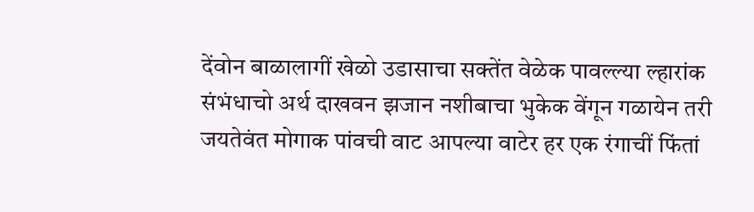देंवोन बाळालागीं खेळो उडासाचा सक्तेंत वेळेक पावल्ल्या ल्हारांक संभंधाचो अर्थ दाखवन झजान नशीबाचा भुकेक वेंगून गळायेन तरी जयतेवंत मोगाक पांवची वाट आपल्या वाटेर हर एक रंगाचीं फिंतां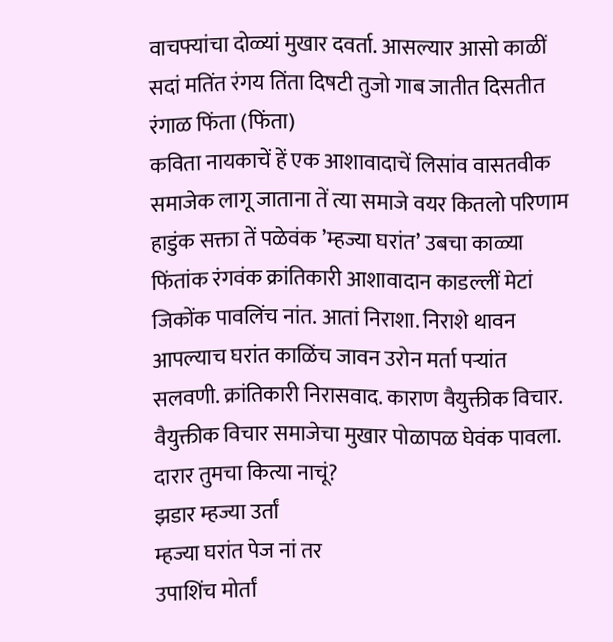वाचफ्यांचा दोळ्यां मुखार दवर्ता. आसल्यार आसो काळीं सदां मतिंत रंगय तिंता दिषटी तुजो गाब जातीत दिसतीत रंगाळ फिंता (फिंता)
कविता नायकाचें हें एक आशावादाचें लिसांव वासतवीक समाजेक लागू जाताना तें त्या समाजे वयर कितलो परिणाम हाडुंक सक्ता तें पळेवंक ’म्हज्या घरांत’ उबचा काळ्या फिंतांक रंगवंक क्रांतिकारी आशावादान काडल्लीं मेटां जिकोंक पावलिंच नांत. आतां निराशा. निराशे थावन आपल्याच घरांत काळिंच जावन उरोन मर्ता पऱ्यांत सलवणी. क्रांतिकारी निरासवाद. काराण वैयुक्तीक विचार. वैयुक्तीक विचार समाजेचा मुखार पोळापळ घेवंक पावला.
दारार तुमचा कित्या नाचूं?
झडार म्हज्या उर्तां
म्हज्या घरांत पेज नां तर
उपाशिंच मोर्तां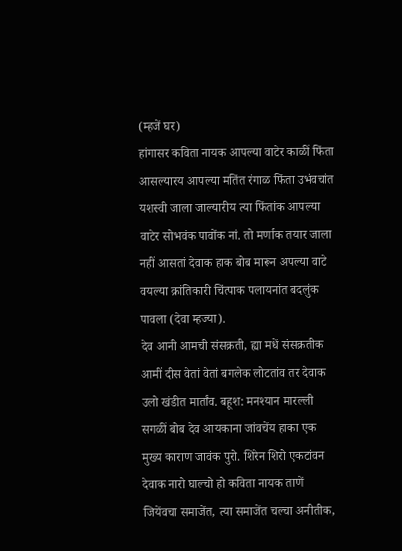(म्हजें घर)
हांगासर कविता नायक आपल्या वाटेर काळीं फिंता आसल्यारय आपल्या मतिंत रंगाळ फिंता उभंवचांत यशस्वी जाला जाल्यारीय त्या फिंतांक आपल्या वाटेर सोभवंक पावोंक नां. तो मर्णाक तयार जाला नहीं आसतां देवाक हाक बोब मारून अपल्या वाटे वयल्या क्रांतिकारी चिंत्पाक पलायनांत बदलुंक पावला (देवा म्हज्या).
देव आनी आमची संसक्रती, ह्या मधें संसक्रतीक आमीं दीस वेतां वेतां बगलेक लोटतांव तर देवाक उलो खंडीत मार्तांव. बहूश: मनश्यान मारल्ली सगळीं बोब देव आयकाना जांवचेंय हाका एक मुख्य काराण जावंक पुरो. शिरेन शिरो एकटांवन देवाक नारो घाल्चो हो कविता नायक ताणें जियेंवचा समाजेंत, त्या समाजेंत चल्चा अनीतीक,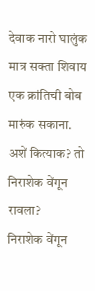देवाक नारो घालुंक मात्र सक्ता शिवाय एक क्रांतिची बोब मारुंक सकाना. अशें कित्याक? तो निराशेक वेंगून रावला?
निराशेक वेंगून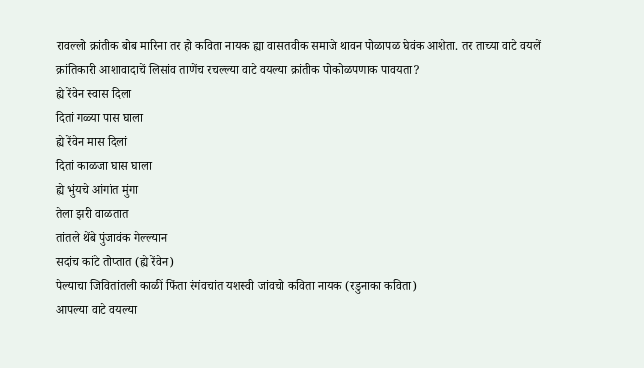रावल्लो क्रांतीक बोब मारिना तर हो कविता नायक ह्या वासतवीक समाजे थावन पोळापळ घेवंक आशेता. तर ताच्या वाटे वयलें क्रांतिकारी आशावादाचें लिसांव ताणेंच रचल्ल्या वाटे वयल्या क्रांतीक पोकोळपणाक पावयता?
ह्ये रेंवेन स्वास दिला
दितां गळ्या पास घाला
ह्ये रेंवेन मास दिलां
दितां काळजा घास घाला
ह्ये भुंयचे आंगांत मुंगा
तेला झरी वाळतात
तांतले थेंबे पुंजावंक गेल्ल्यान
सदांच कांटे तोप्तात (ह्ये रेंवेन)
पेल्याचा जिवितांतली काळीं फिंता रंगंवचांत यशस्वी जांवचो कविता नायक (रडुनाका कविता)
आपल्या वाटे वयल्या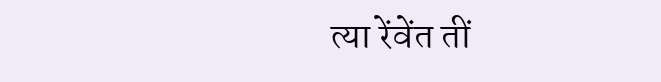त्या रेंवेंत तीं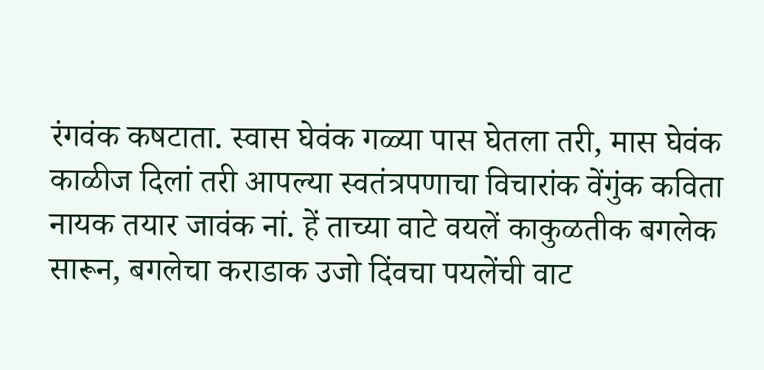रंगवंक कषटाता. स्वास घेवंक गळ्या पास घेतला तरी, मास घेवंक काळीज दिलां तरी आपल्या स्वतंत्रपणाचा विचारांक वेंगुंक कविता नायक तयार जावंक नां. हें ताच्या वाटे वयलें काकुळतीक बगलेक सारून, बगलेचा कराडाक उजो दिंवचा पयलेंची वाट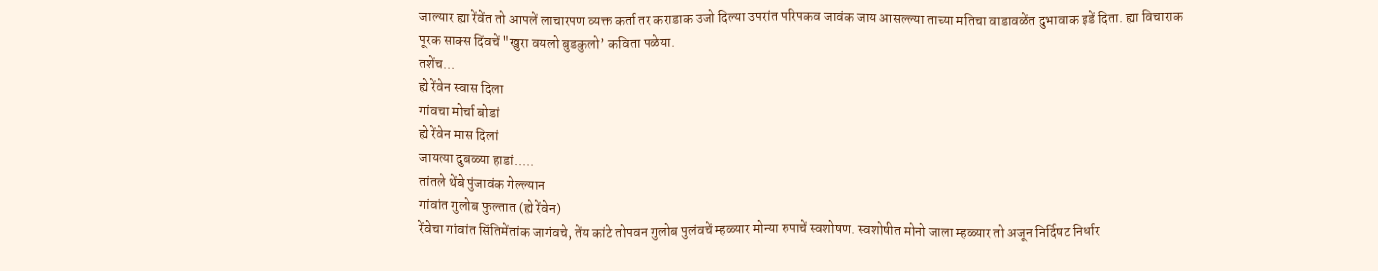जाल्यार ह्या रेंवेंत तो आपलें लाचारपण व्यक्त कर्ता तर कराडाक उजो दिल्या उपरांत परिपकव जावंक जाय आसल्ल्या ताच्या मतिचा वाडावळेंत दुभावाक इडें दिता. ह्या विचाराक पूरक साक्स दिंवचें "खुरा वयलो बुडकुलो’ कविता पळेया.
तशेंच...
ह्ये रेंवेन स्वास दिला
गांवचा मोर्चा बोडां
ह्ये रेंवेन मास दिलां
जायत्या दुबळ्या हाडां.....
तांतले थेंबे पुंजावंक गेल्ल्यान
गांवांत गुलोब फुल्तात (ह्ये रेंवेन)
रेंवेचा गांवांत सिंतिमेंतांक जागंवचे, तेंय कांटे तोपवन गुलोब पुलंवचें म्हळ्यार मोन्या रुपाचें स्वशोषण. स्वशोषीत मोनो जाला म्हळ्यार तो अजून निर्दिषट निर्धार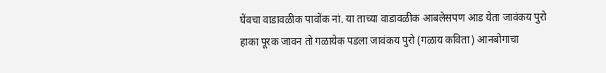घेंवचा वाडावळीक पावोंक नां. या ताच्या वाडावळीक आबलेसपण आड येता जावंकय पुरो हाका पूरक जावन तो गळायेक पडला जावंकय पुरो (गळाय कविता) आनबोगाचा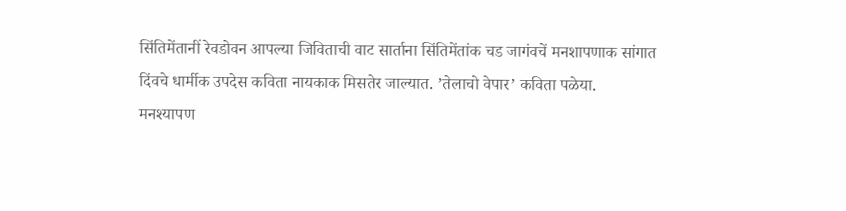सिंतिमेंतानीं रेवडोवन आपल्या जिविताची वाट सार्ताना सिंतिमेंतांक चड जागंवचें मनशापणाक सांगात दिंवचे धार्मीक उपदेस कविता नायकाक मिसतेर जाल्यात. ’तेलाचो वेपार’ कविता पळेया.
मनश्यापण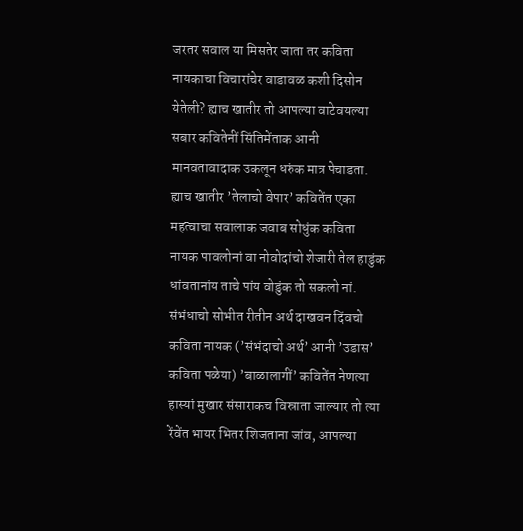जरतर सवाल या मिसतेर जाता तर कविता नायकाचा विचारांचेर वाडावळ कशी दिसोन येतेली? ह्याच खातीर तो आपल्या वाटेवयल्या सबार कवितेनीं सिंतिमेंताक आनी मानवतावादाक उकलून धरुंक मात्र पेचाडता. ह्याच खातीर ’तेलाचो वेपार’ कवितेंत एका महत्वाचा सवालाक जवाब सोधुंक कविता नायक पावलोनां वा नोवोदांचो शेजारी तेल हाडुंक धांवतानांय ताचे पांय वोडुंक तो सकलो नां.
संभंधाचो सोभीत रीतीन अर्थ दाखवन दिंवचो कविता नायक (’संभंदाचो अर्थ’ आनी ’उडास’ कविता पळेया) ’बाळालागीं’ कवितेंत नेणत्या हास्यां मुखार संसाराकच विस्राता जाल्यार तो त्या रेंवेंत भायर भितर शिजताना जांव, आपल्या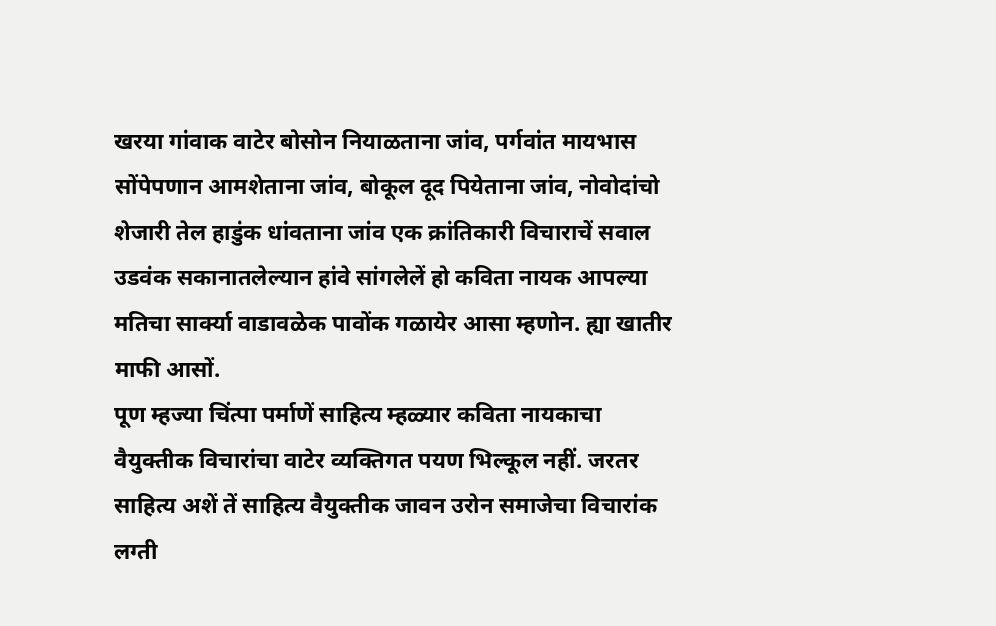खरया गांवाक वाटेर बोसोन नियाळताना जांव, पर्गवांत मायभास सोंपेपणान आमशेताना जांव, बोकूल दूद पियेताना जांव, नोवोदांचो शेजारी तेल हाडुंक धांवताना जांव एक क्रांतिकारी विचाराचें सवाल उडवंक सकानातलेल्यान हांवे सांगलेलें हो कविता नायक आपल्या मतिचा सार्क्या वाडावळेक पावोंक गळायेर आसा म्हणोन. ह्या खातीर माफी आसों.
पूण म्हज्या चिंत्पा पर्माणें साहित्य म्हळ्यार कविता नायकाचा वैयुक्तीक विचारांचा वाटेर व्यक्तिगत पयण भिल्कूल नहीं. जरतर साहित्य अशें तें साहित्य वैयुक्तीक जावन उरोन समाजेचा विचारांक लग्ती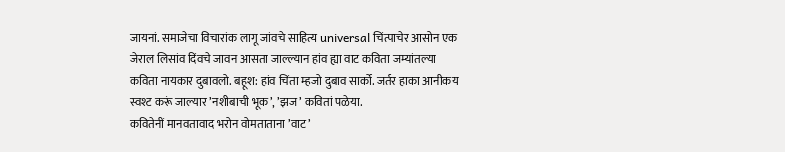जायनां. समाजेचा विचारांक लागू जांवचे साहित्य universal चिंत्पाचेर आसोन एक जेराल लिसांव दिंवचे जावन आसता जाल्ल्यान हांव ह्या वाट कविता जम्यांतल्या कविता नायकार दुबावलो. बहूश: हांव चिंता म्हजो दुबाव सार्को. जर्तर हाका आनीकय स्वश्ट करूं जाल्यार ’नशीबाची भूक’, ’झज’ कवितां पळेया.
कवितेनीं मानवतावाद भरोन वोमताताना ’वाट’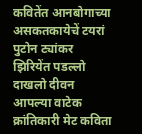कवितेंत आनबोगाच्या असकतकायेचें टयरां पुटोन ट्यांकर झिरियेंत पडल्लो दाखलो दीवन आपल्या वाटेक क्रांतिकारी मेट कविता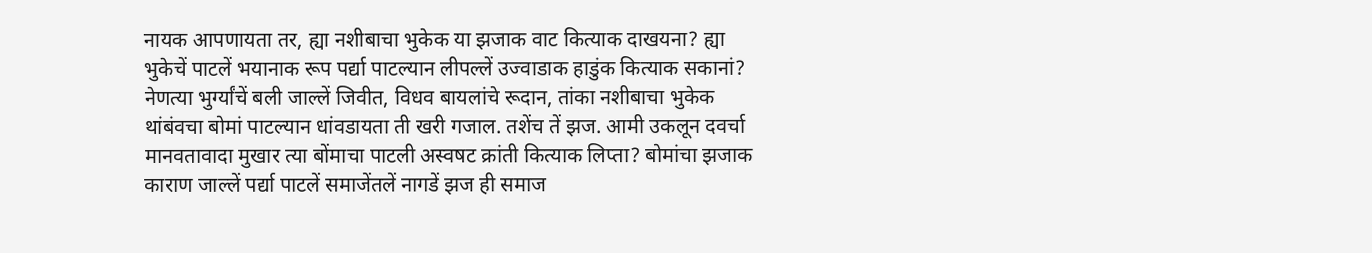नायक आपणायता तर, ह्या नशीबाचा भुकेक या झजाक वाट कित्याक दाखयना? ह्या भुकेचें पाटलें भयानाक रूप पर्द्या पाटल्यान लीपल्लें उज्वाडाक हाडुंक कित्याक सकानां?
नेणत्या भुर्ग्यांचें बली जाल्लें जिवीत, विधव बायलांचे रूदान, तांका नशीबाचा भुकेक थांबंवचा बोमां पाटल्यान धांवडायता ती खरी गजाल. तशेंच तें झज. आमी उकलून दवर्चा मानवतावादा मुखार त्या बोंमाचा पाटली अस्वषट क्रांती कित्याक लिप्ता? बोमांचा झजाक काराण जाल्लें पर्द्या पाटलें समाजेंतलें नागडें झज ही समाज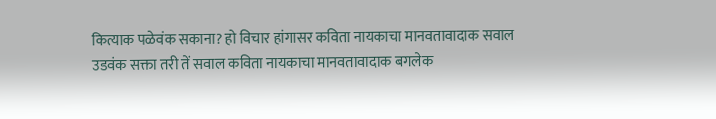कित्याक पळेवंक सकाना? हो विचार हांगासर कविता नायकाचा मानवतावादाक सवाल उडवंक सक्ता तरी तें सवाल कविता नायकाचा मानवतावादाक बगलेक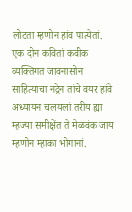लोटता म्हणोन हांव पात्येतां.
एक दोन कवितां कवीक व्यक्तिगत जावनासोन साहित्याचा नद्रेन तांचे वयर हांवे अध्यायन चलयलां तरीय ह्या म्हज्या समीक्षेंत ते मेळवंक जाय म्हणोन म्हाका भोगानां.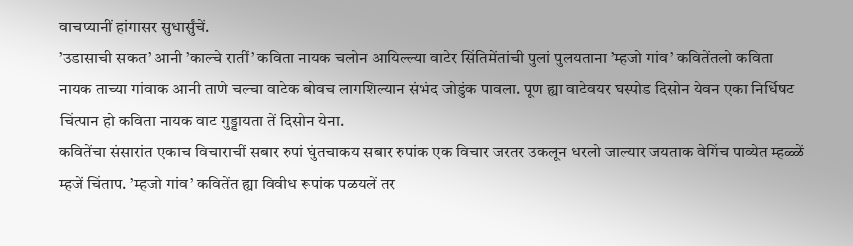वाचप्यानीं हांगासर सुधार्सुंचें.
’उडासाची सकत’ आनी ’काल्चे रातीं’ कविता नायक चलोन आयिल्ल्या वाटेर सिंतिमेंतांची पुलां पुलयताना ’म्हजो गांव’ कवितेंतलो कविता नायक ताच्या गांवाक आनी ताणे चल्चा वाटेक बोवच लागशिल्यान संभंद जोडुंक पावला. पूण ह्या वाटेवयर घस्पोड दिसोन येवन एका निर्धिषट चिंत्पान हो कविता नायक वाट गुड्डायता तें दिसोन येना.
कवितेंचा संसारांत एकाच विचाराचीं सबार रुपां घुंतचाकय सबार रुपांक एक विचार जरतर उकलून धरलो जाल्यार जयताक वेगिंच पाव्येत म्हळ्ळें म्हजें चिंताप. ’म्हजो गांव’ कवितेंत ह्या विवीध रूपांक पळयलें तर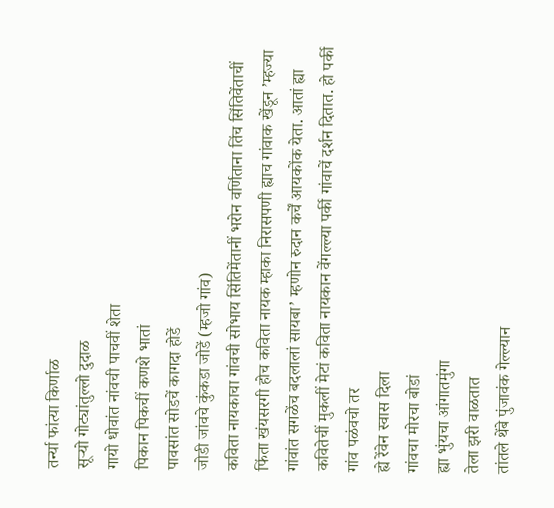तर्न्या फांत्या किर्णाळ
सूऱ्यो गोट्यांतुल्लो दुदाळ
गायो धोवांत नांवची पाचवीं शेता
पिकान पिकचीं कणशे भातां
पावसांत सोडचें कागदा होडें
जोडी जांवचे कुंकडा जोडें (म्हजो गांव)
कविता नायकाचा गांवची सोभाय सिंतिमेंतानीं भरोन वर्णिताना तिंच सिंतिवेंताचीं फिंता खंयसरगी होच कविता नायक म्हाका निरासपणी ह्याच गांवाक खेंडून ’म्हज्या गांवांत सगळेंच बदलालां सायबा’ म्हणोन रुदान कर्चें आयकोंक येता. आतां ह्या कवितेचीं मुकलीं मेटां कविता नायकान वेंगल्ल्या पर्की गांवाचें दर्शन दितात. हो पर्की गांव पळंवचो तर
ह्ये रेंवेन स्वास दिला
गांवचा मोरचा बोडां
ह्या भुंयचा आंगातमुंगा
तेला झरी वाळतात
तांतले थेंबे पुंजावंक गेल्ल्यान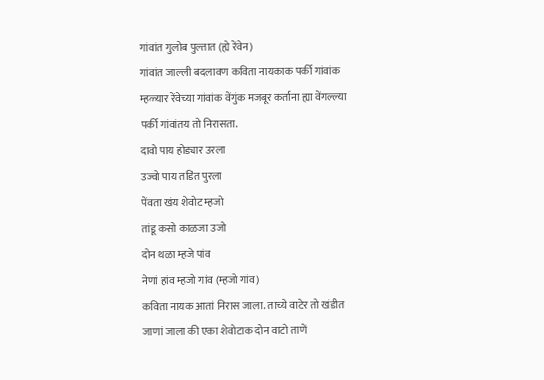गांवांत गुलोब पुल्तात (ह्ये रेंवेन)
गांवांत जाल्ली बदलावण कविता नायकाक पर्की गांवांक म्हळ्यार रेंवेच्या गांवांक वेंगुंक मजबूर कर्ताना ह्या वेंगल्ल्या पर्की गांवांतय तो निरासता.
दावो पाय होड्यार उरला
उज्वो पाय तडिंत पुरला
पेंवता खंय शेवोट म्हजो
तांडू कसो काळजा उजो
दोन थळा म्हजे पांव
नेणां हांव म्हजो गांव (म्हजो गांव)
कविता नायक आतां निरास जाला. ताच्ये वाटेर तो खंडीत जाणां जाला की एका शेवोटाक दोन वाटो ताणें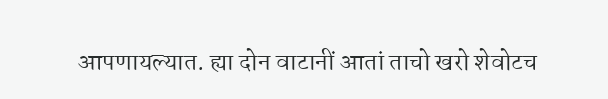आपणायल्यात. ह्या दोन वाटानीं आतां ताचो खरो शेवोटच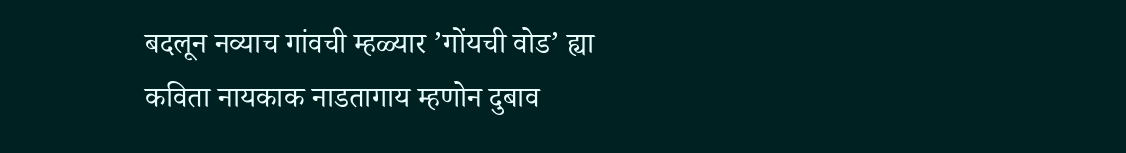बदलून नव्याच गांवची म्हळ्यार ’गोंयची वोड’ ह्या कविता नायकाक नाडतागाय म्हणोन दुबाव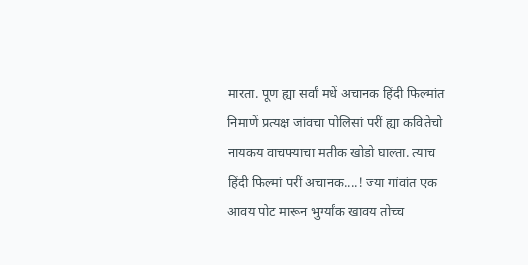मारता. पूण ह्या सर्वां मधें अचानक हिंदी फिल्मांत निमाणें प्रत्यक्ष जांवचा पोलिसां परीं ह्या कवितेचो नायकय वाचफ्याचा मतीक खोडो घाल्ता. त्याच हिंदी फिल्मां परीं अचानक....! ज्या गांवांत एक आवय पोट मारून भुर्ग्यांक खावय तोच्च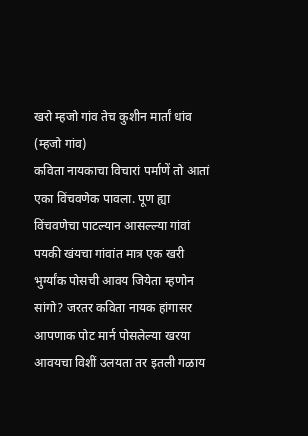खरो म्हजो गांव तेच कुशीन मार्तां धांव (म्हजो गांव)
कविता नायकाचा विचारां पर्माणें तो आतां एका विंचवणेक पावला. पूण ह्या विंचवणेचा पाटल्यान आसल्ल्या गांवां पयकी खंयचा गांवांत मात्र एक खरी भुर्ग्यांक पोसची आवय जियेता म्हणोन सांगो? जरतर कविता नायक हांगासर आपणाक पोट मार्न पोसलेल्या खरया आवयचा विशीं उलयता तर इतली गळाय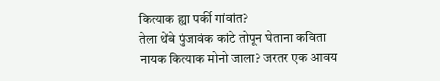कित्याक ह्या पर्की गांवांत?
तेला थेंबे पुंजावंक कांटे तोपून घेताना कविता नायक कित्याक मोनो जाला? जरतर एक आवय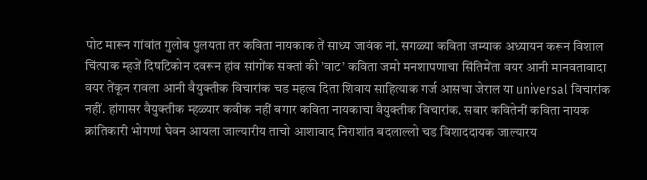पोट मारून गांवांत गुलोब पुलयता तर कविता नायकाक तें साध्य जावंक नां. सगळ्या कविता जम्याक अध्यायन करून विशाल चिंत्पाक म्हजें दिषटिकोन दवरून हांव सांगोंक सक्तां की ’वाट’ कविता जमो मनशापणाचा सिंतिमेंता वयर आनी मानवतावादा वयर तेंकून रावला आनी वैयुक्तीक विचारांक चड महत्व दिता शिवाय साहित्याक गर्ज आसचा जेराल या universal विचारांक नहीं. हांगासर वैयुक्तीक म्हळ्यार कवीक नहीं बगार कविता नायकाचा वैयुक्तीक विचारांक. सबार कवितेनीं कविता नायक क्रांतिकारी भोगणां घेवन आयला जाल्यारीय ताचो आशावाद निराशांत बदलाल्लो चड विशाददायक जाल्यारय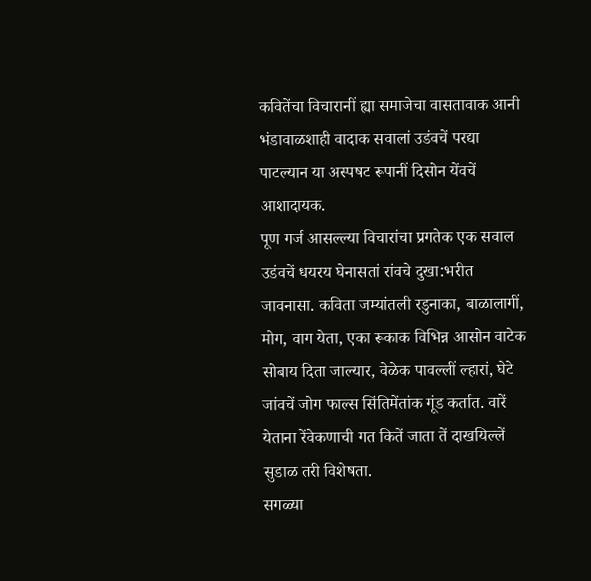कवितेंचा विचारानीं ह्या समाजेचा वासतावाक आनी भंडावाळशाही वादाक सवालां उडंवचें परद्या पाटल्यान या अस्पषट रूपानीं दिसोन येंवचें आशादायक.
पूण गर्ज आसल्ल्या विचारांचा प्रगतेक एक सवाल उडंवचें धयरय घेनासतां रांवचे दुखा:भरीत जावनासा. कविता जम्यांतली रडुनाका, बाळालागीं, मोग, वाग येता, एका रूकाक विभिन्न आसोन वाटेक सोबाय दिता जाल्यार, वेळेक पावल्लीं ल्हारां, घेटे जांवचें जोग फाल्स सिंतिमेंतांक गूंड कर्तात. वारें येताना रेंवेकणाची गत कितें जाता तें दाखयिल्लें सुडाळ तरी विशेषता.
सगळ्या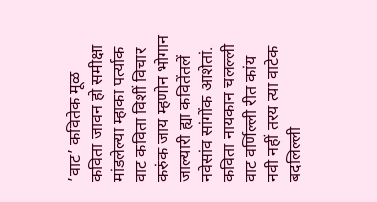’वाट’ कवितेक मूळ कविता जावन हो समीक्षा मांडलेल्या म्हाका पर्त्याक वाट कविता विशीं विचार करुंक जाय म्हणोन भोगान जाल्यारी ह्या कवितेंतलें नवेसांव सांगोंक आशेतां. कविता नायकान चलल्ली वाट वर्णिल्ली रीत कांय नवी नहीं तरय त्या वाटेक बदलिल्ली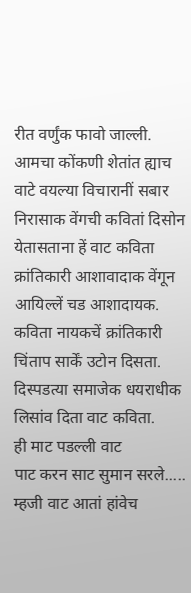रीत वर्णुंक फावो जाल्ली.
आमचा कोंकणी शेतांत ह्याच वाटे वयल्या विचारानीं सबार निरासाक वेंगची कवितां दिसोन येतासताना हें वाट कविता क्रांतिकारी आशावादाक वेंगून आयिल्लें चड आशादायक. कविता नायकचें क्रांतिकारी चिंताप सार्कें उटोन दिसता. दिस्पडत्या समाजेक धयराधीक लिसांव दिता वाट कविता.
ही माट पडल्ली वाट
पाट करन साट सुमान सरले.....
म्हजी वाट आतां हांवेच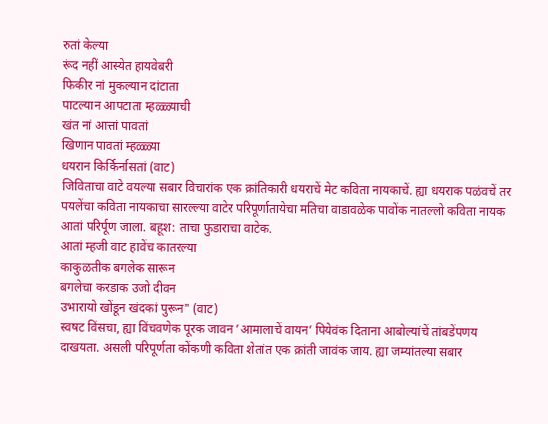रुतां केल्या
रूंद नहीं आस्येत हायवेबरी
फिकीर नां मुकल्यान दांटाता
पाटल्यान आपटाता म्हळ्ळ्याची
खंत नां आत्तां पावतां
खिणान पावतां म्हळ्ळ्या
धयरान किर्किर्नासतां (वाट)
जिविताचा वाटे वयल्या सबार विचारांक एक क्रांतिकारी धयराचें मेट कविता नायकाचें. ह्या धयराक पळंवचें तर पयलेंचा कविता नायकाचा सारल्ल्या वाटेर परिपूर्णातायेचा मतिचा वाडावळेक पावोंक नातल्लो कविता नायक आतां परिर्पूण जाला. बहूश: ताचा फुडाराचा वाटेक.
आतां म्हजी वाट हावेंच कातरल्या
काकुळतीक बगलेक सारून
बगलेचा करडाक उजो दीवन
उभारायो खोंडून खंदकां पुरून" (वाट)
स्वषट विंसचा, ह्या विंचवणेक पूरक जावन ’आमालाचें वायन’ पियेवंक दिताना आबोल्यांचें तांबडेंपणय दाखयता. असली परिपूर्णता कोंकणी कविता शेतांत एक क्रांती जावंक जाय. ह्या जम्यांतल्या सबार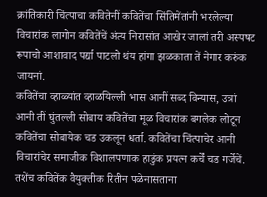क्रांतिकारी चिंत्पाचा कवितेनीं कवितेंचा सिंतिमेंतांनी भरलेल्या विचारांक लागोन कवितेंचें अंत्य निरासांत आखेर जालां तरी अस्पषट रूपाचो आशावाद पर्द्या पाटलो थंय हांगा झळकाता तें नेगार करुंक जायनां.
कवितेंचा व्हाळ्यांत व्हाळयिल्ली भास आनीं सब्द विन्यास, उत्रां आनी तीं घुंतल्ली सोबाय कवितेंचा मूळ विचारांक बगलेक लोटून कवितेंचा सोबायेक चड उकलून धर्ता. कवितेंचा चिंत्पाचेर आनी विचारांचेर समाजीक विशालपणाक हाडुंक प्रयत्न कर्चें चड गर्जेचें. तशेंच कवितेंक वैयुक्तीक रितीन पळेनासताना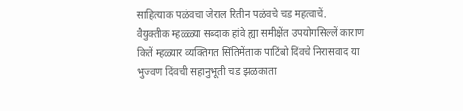साहित्याक पळंवचा जेराल रितीन पळंवचे चड महत्वाचें.
वैयुक्तीक म्हळ्ळ्या सब्दाक हांवे ह्या समीक्षेंत उपयोगसिल्लें काराण कितें म्हळ्यार व्यक्तिगत सिंतिमेंताक पाटिंबो दिंवचे निरासवाद या भुज्वण दिंवची सहानुभूती चड झळकाता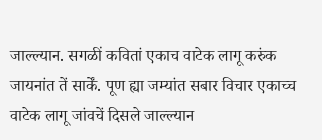जाल्ल्यान. सगळीं कवितां एकाच वाटेक लागू करुंक जायनांत तें सार्कें. पूण ह्या जम्यांत सबार विचार एकाच्च वाटेक लागू जांवचें दिसले जाल्ल्यान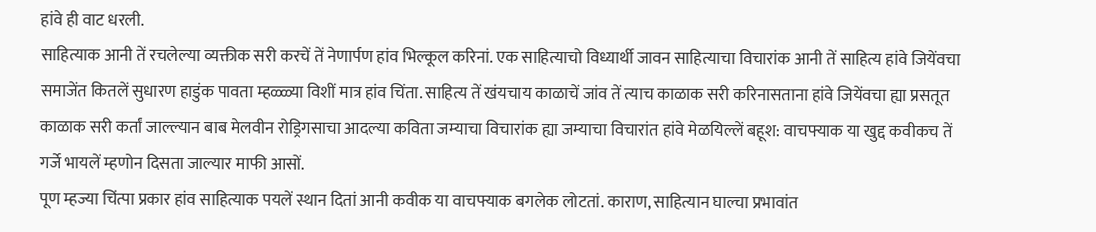हांवे ही वाट धरली.
साहित्याक आनी तें रचलेल्या व्यक्तीक सरी करचें तें नेणार्पण हांव भिल्कूल करिनां. एक साहित्याचो विध्यार्थी जावन साहित्याचा विचारांक आनी तें साहित्य हांवे जियेंवचा समाजेंत कितलें सुधारण हाडुंक पावता म्हळ्ळ्या विशीं मात्र हांव चिंता. साहित्य तें खंयचाय काळाचें जांव तें त्याच काळाक सरी करिनासताना हांवे जियेंवचा ह्या प्रसतूत काळाक सरी कर्तां जाल्ल्यान बाब मेलवीन रोड्रिगसाचा आदल्या कविता जम्याचा विचारांक ह्या जम्याचा विचारांत हांवे मेळयिल्लें बहूश: वाचफ्याक या खुद्द कवीकच तें गर्जे भायलें म्हणोन दिसता जाल्यार माफी आसों.
पूण म्हज्या चिंत्पा प्रकार हांव साहित्याक पयलें स्थान दितां आनी कवीक या वाचफ्याक बगलेक लोटतां. काराण, साहित्यान घाल्चा प्रभावांत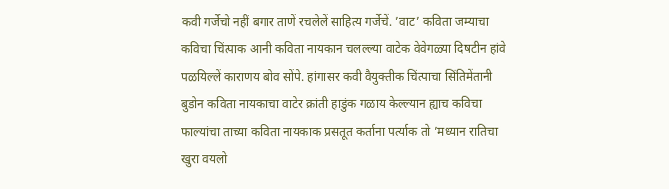कवी गर्जेचो नहीं बगार ताणें रचलेलें साहित्य गर्जेचें. ’वाट’ कविता जम्याचा कविचा चिंत्पाक आनी कविता नायकान चलल्ल्या वाटेक वेवेगळ्या दिषटीन हांवे पळयिल्लें काराणय बोव सोंपे. हांगासर कवी वैयुक्तीक चिंत्पाचा सिंतिमेंतानी बुडोन कविता नायकाचा वाटेर क्रांती हाडुंक गळाय केल्ल्यान ह्याच कविचा फाल्यांचा ताच्या कविता नायकाक प्रसतूत कर्ताना पर्त्याक तो ’मध्यान रातिचा खुरा वयलो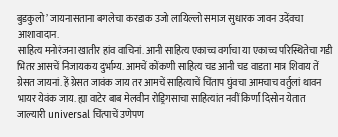बुडकुलो’ जायनासताना बगलेचा करडाक उजो लायिल्लो समाज सुधारक जावन उदेंवचा आशावादान.
साहित्य मनोरंजना खातीर हांव वाचिनां. आनी साहित्य एकाच्च वर्गाचा या एकाच्च परिस्थितेचा गडी भितर आसचें निजायकय दुर्भाग्य. आमचें कोंकणी साहित्य चड आनी चड वाडता मात्र शिवाय तें ग्रेसत जायनां. हें ग्रेसत जावंक जाय तर आमचें साहित्याचें चिंताप घुंवचा आमचाच वर्तुलां थावन भायर येवंक जाय. ह्या वाटेर बाब मेलवीन रोड्रिगसाचा साहित्यांत नवीं किर्णां दिसोन येतात जाल्यारी universal चिंत्पाचें उणेपण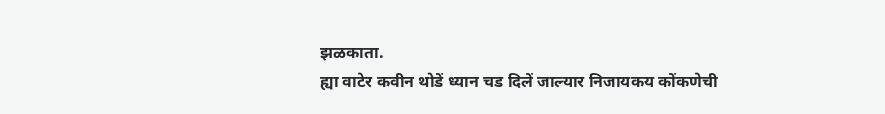झळकाता.
ह्या वाटेर कवीन थोडें ध्यान चड दिलें जाल्यार निजायकय कोंकणेची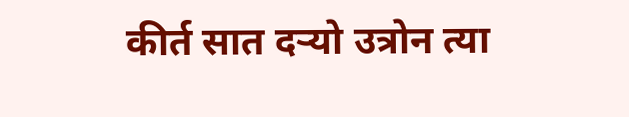कीर्त सात दऱ्यो उत्रोन त्या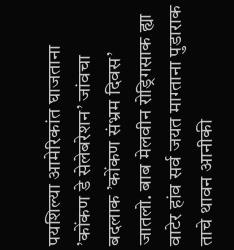पयशिल्या आमेरिकांत घाजताना ’कोंकण डे सेलेबरेशन’ जांवचा बदलाक ’कोंकण संभ्रम दिवस’ जातलो. बाब मेलवीन रोड्रिगसाक ह्या वाटेर हांव सर्व जयत माग्ताना पुडाराक ताचे थावन आनीकी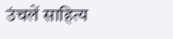उंचलें साहित्य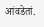आंवडेतां.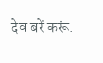देव बरें करूं.